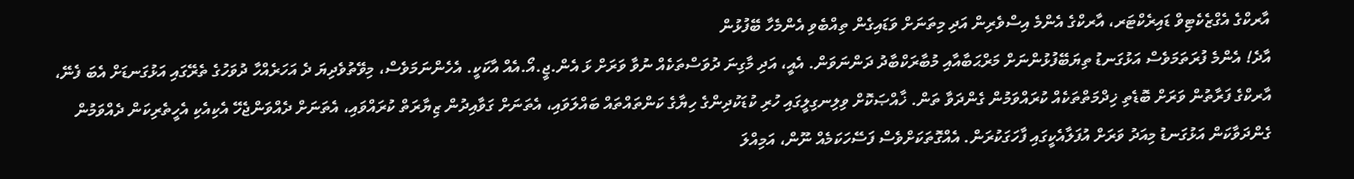އާރކްގެ އެގްޒެކެޓިވް ޑައިރެކްޓަރ، އާރކްގެ އެންމެ އިސްވެރިން އަދި މިތަނަށް ވަޑައިގެން ތިއްބެވި އެންމެހާ ބޭފުޅުން
އާދެ! އެންމެ ފުރަތަމަވެސް އަޅުގަނޑު ތިޔަބޭފުޅުންނަށް މަރްޙަބާއާއި މުބާރަކްބާދު ދަންނަވަން. އެއީ، އަދި މާގިނަ ދުވަސްތަކެއް ނުވާ ވަރަށް ޅަ އެން.ޖީ.އޯ.އެއް އާކަކީ. އެހެންނަމަވެސް، މިވޭތުވެދިޔަ ދެ އަހަރެއްހާ ދުވަހުގެ ތެރޭގައި އަޅުގަނޑަށް އެބަ ފެނޭ، އާރކްގެ ފަރާތުން ވަރަށް ބޮޑެތި ޚިދްމަތްތަކެއް ކުރައްވަމުން ގެންދަވާ ތަން. ޚާއްޞަކޮށް ވިލިނގިލީގައި ހުރި ކުޑަކުދިންގެ ހިޔާގެ ކަންތައްތައް ބައްލަވައި، އެތަނަށް ގަވާއިދުން ޒިޔާރަތް ކުރައްވައި، އެތަނަށް ދެއްވަންޖެހޭ އެކިއެކި އެހީތެރިކަން ދެއްވަމުން ގެންދަވާކަން އަޅުގަނޑު މިއަދު ވަރަށް އުފަލާއެކީގައި ފާހަގަކުރަން. އެއްގޮތަކަށްވެސް ފަސޭހަކަމެއް ނޫން، އަމިއްލަ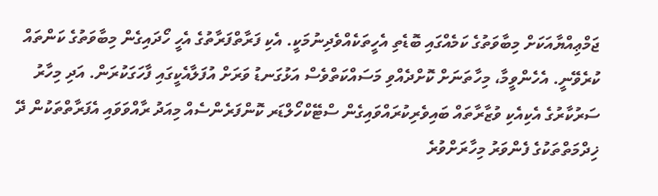ޖަމްޢިއްޔާއަކަށް މިބާވަތުގެ ކަމެއްގައި ބޮޑެތި އެހީތަކެއްވެދިނުމަކީ. އެކި ފަރާތްފަރާތުގެ އެހީ ހޯދައިގެން މިބާވަތުގެ ކަންތައް ކުރެވޭނީ. އެހެންވީމާ، މިހާތަނަށް ކޮށްދެއްވި މަސައްކަތްވެސް އަޅުގަނޑު ވަރަށް އުފަލާއެކީގައި ފާހަގަކުރަން. އަދި މިހާރު ސަރުކާރުގެ އެކިއެކި ވުޒާރާތައް ބައިވެރިކުރައްވައިގެން ސްޓޭކްހޯލްޑަރ ކޮންފަރެންސެއް މިއަދު ރާއްވަވައި އެފަރާތްތަކުން ދޭ ޚިދްމަތްތަކުގެ ފެންވަރު މިހާރަށްވުރެ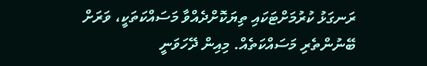ރަނގަޅު ކުރުމަށްޓަކައި ތިޔަކޮށްދެއްވާ މަސައްކަތަކީ، ވަރަށް ބޭނުންތެރި މަސައްކަތެއް. މިއިން ދޭހަވަނީ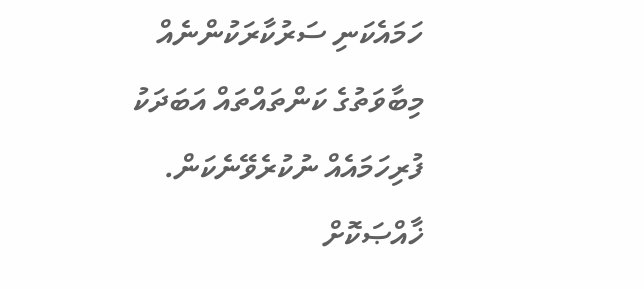ހަމައެކަނި ސަރުކާރަކުންނެއް މިބާވަތުގެ ކަންތައްތައް އަބަދަކު ފުރިހަމައެއް ނުކުރެވޭނެކަން. ޚާއްޞަކޮށް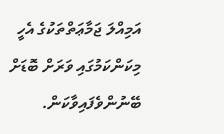އަމިއްލަ ޖަމާޢަތްތަކުގެ އެހީ މިކަންކަމުގައި ވަރަށް ބޮޑަށް ބޭނުންވެފައިވާކަން.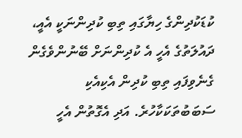ކުޑަކުދިންގެ ހިޔާގައި ތިބި ކުދިންނަކީ އެއީ، ދައުލަތުގެ އެހީ އެ ކުދިންނަށް ބޭނުންވެގެން ގެނެވިފައި ތިބި ކުދިން އެކިއެކި ސަބަބުތަކަކާހުރެ. އަދި އެގޮތުން އެހީ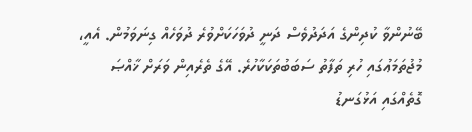ބޭނުންވާ ކުދިންގެ އަދަދުވެސް ދަނީ ދުވަހަކަށްވުރެ ދުވަހެއް ގިނަވަމުން. އެއީ، މުޖުތަމަޢުގައި ހުރި ތަފާތު ސަބަބުތަކަކާހުރެ. އޭގެ ތެރެއިން ވަރަށް ޚާއްޞަ ގޮތެއްގައި އަޅުގަނޑު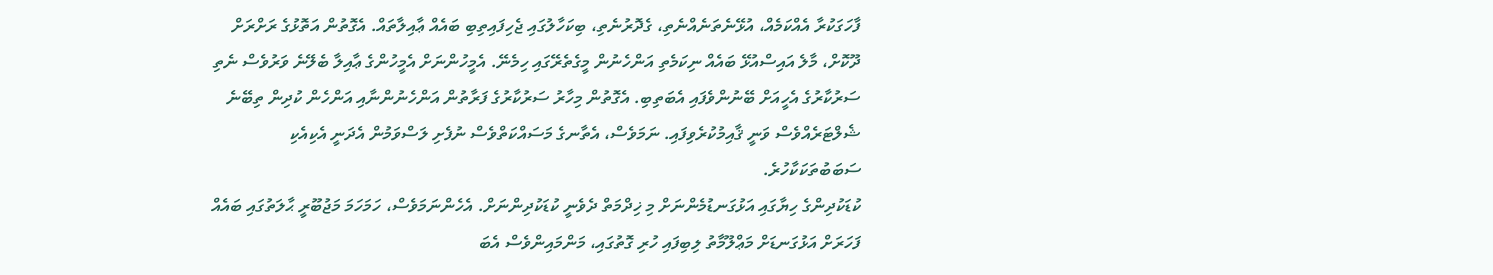ފާހަގަކުރާ އެއްކަމެއް، އުޅޭނެތަނެއްނެތި، ގެދޮރުނެތި، ބިކަހާލުގައި ޖެހިފައިތިބި ބައެއް ޢާއިލާތައް. އެގޮތުން އަތޮޅުގެ ރަށްރަށް ދޫކޮށް، މާލެ އައިސްއުޅޭ ބައެއް ނިކަމެތި އަންހެނުން މީގެތެރޭގައި ހިމެނޭ. އެމީހުންނަށް އެމީހުންގެ ޢާއިލާ ބެލޭނެ ވަރުވެސް ނެތި ސަރުކާރުގެ އެހީއަށް ބޭނުންވެފައި އެބަތިބި. އެގޮތުން މިހާރު ސަރުކާރުގެ ފަރާތުން އަންހެނުންނާއި އަންހެން ކުދިން ތިބޭނެ ޝެލްޓަރެއްވެސް ވަނީ ޤާއިމުކުރެވިފައި. ނަމަވެސް، އެތާނގެ މަސައްކަތްވެސް ނުފެށި ލަސްވަމުން އެދަނީ އެކިއެކި ސަބަބުތަކަކާހުރެ.
ކުޑަކުދިންގެ ހިޔާގައި އަޅުގަނޑުމެންނަށް މި ޚިދްމަތް ދެވެނީ ކުޑަކުދިންނަށް. އެހެންނަމަވެސް، ހަމަހަމަ މަޖުބޫރީ ޙާލަތުގައި ބައެއް ފަހަރަށް އަޅުގަނޑަށް މަޢްލޫމާތު ލިބިފައި ހުރި ގޮތުގައި، މަންމައިންވެސް އެބަ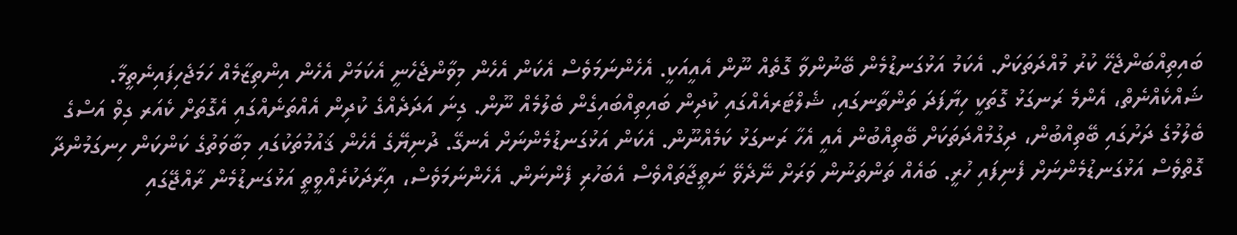ބައިތިއްބަންޖެހޭ ކުރު މުއްދަތަކަށް. އެކަމު އަޅުގަނޑުމެން ބޭނުންވާ ގޮތެއް ނޫން އެއީއަކީ. އެހެންނަމަވެސް އެކަން އެހެން މިވާންޖެހެނީ އެކަމަށް އެހެން އިންތިޒާމެއް ހަމަޖެހިފައިނެތީމާ.
ޝައްކެއްނެތް، އެންމެ ރަނގަޅު ގޮތަކީ ހިޔާފަދަ ތަންތާނގައި، ޝެލްޓަރއެއްގައި ކުދިން ބައިތިއްބައިގެން ބެލުމެއް ނޫން. ގިނަ އަދަދެއްގެ ކުދިން އެއްތަނެއްގައި އެގޮތަށް ކެއަރ ގިވް އަސްގެ ބެލުމުގެ ދަށުގައި ބޭތިއްބުން، ދިގުމުއްދަތަކަށް ބޭތިއްބުން އެއީ އެހާ ރަނގަޅު ކަމެއްނޫން. އެކަން އަޅުގަނޑުމެންނަށް އެނގޭ. ދުނިޔޭގެ އެހެން ޤައުމުތަކުގައި މިބާވަތުގެ ކަންކަން ހިނގަމުންދާ ގޮތްވެސް އަޅުގަނޑުމެންނަށް ފެނިފައި ހުރީ. ބައެއް ތަންތަނުން ވަރަށް ނޭދެވޭ ނަތީޖާތައްވެސް އެބަހުރި ފެންނަން. އެހެންނަމަވެސް، އިރާދަކުރެއްވީތީ އަޅުގަނޑުމެން ރާއްޖޭގައި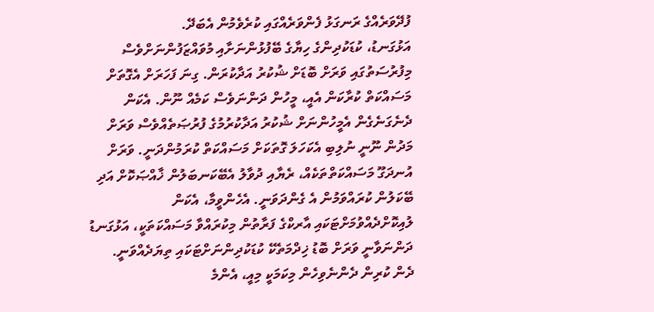ފުދޭވަރެއްގެ ރަނގަޅު ފެންވަރެއްގައި ކުރެވެމުން އެބަދޭ.
އަޅުގަނޑު، ކުޑަކުދިންގެ ހިޔާގެ ބޭފުޅުންނަށާއި މުވައްޒަފުންނަށްވެސް މިފުރުސަތުގައި ވަރަށް ބޮޑަށް ޝުކުރު އަދާކުރަން. ގިނަ ފަހަރަށް އެގޮތަށް މަސައްކަތް ކުރާކަން އެއީ، މީހުން ދަންނަވެސް ކަމެއް ނޫން. އެކަން ދެނެގަނެގެން އެމީހުންނަށް ޝުކުރު އަދާކުރުމުގެ ފުރުޞަތެއްވެސް ވަރަށް މަދުން ނޫނީ ނުލިބި އެކަހަލަ ގޮތަކަށް މަސައްކަތް ކުރަމުންދަނީ. ވަރަށް އުނދަގޫ މަސައްކަތްތަކެއް، ރެޔާއި ދުވާލު އެބޭކަނބަލުން ޚާއްޞަކޮށް އަދި ބޭކަލުން ކުރައްވަމުން އެ ގެންދަވަނީ. އެހެންވީމާ، އެކަން ލުއިކޮށްދެއްވުމަށްޓަކައި އާރކްގެ ފަރާތުން މިކުރައްވާ މަސައްކަތަކީ، އަޅުގަނޑު ދަންނަވާނީ ވަރަށް ބޮޑު ޚިދްމަތެކޭ ކުޑަކުދިންނަށްޓަކައި ތިޔަދެއްވަނީ.
ދެން ކުރިން ދެންނެވިހެން މިކަމަކީ މިއީ، އެންމެ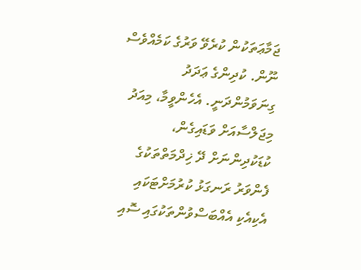ޖަމާޢަތަކުން ކުރެވޭ ވަރުގެ ކަމެއްވެސް ނޫން. ކުދިންގެ ޢަދަދު ގިނަވަމުންދަނީ. އެހެންވީމާ، މިއަދު މިޖަލްސާއަށް ވަޑައިގެން، ކުޑަކުދިންނަށް ދޭ ޚިދްމަތްތަކުގެ ފެންވަރު ރަނގަޅު ކުރުމަށްޓަކައި އެކިއެކި އެއްބަސްވުންތަކުގައި ސޮއި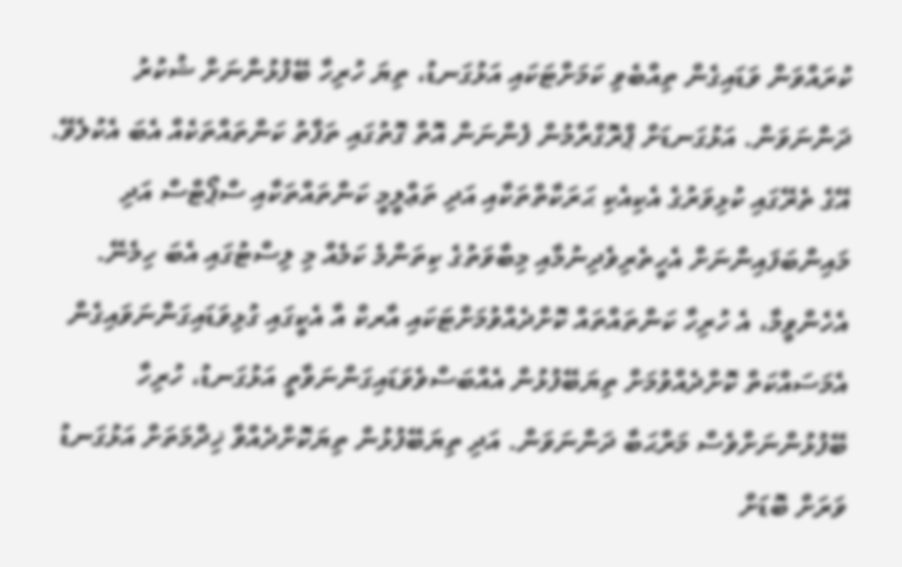ކުރައްވަން ވަޑައިގެން ތިއްބެވި ކަމަށްޓަކައި އަޅުގަނޑު، ތިޔަ ހުރިހާ ބޭފުޅުންނަށް ޝުކުރު ދަންނަވަން. އަޅުގަނޑަށް ޕްރޮގްރާމުން ފެންނަން އޮތް ގޮތުގައި ތަފާތު ކަންތައްތަކެއް އެބަ އެކުލެވޭ. އޭގެ ތެރޭގައި ކުޅިވަރުގެ އެކިއެކި ޙަރަކާތްތަކާއި އަދި ތަޢްލީމީ ކަންތައްތަކާއި ސްޕޯޓްސް އަދި މައިންބަފައިންނަށް އެހީތެރިވެދިނުމާއި މިބާވަތުގެ ކިތަންމެ ކަމެއް މި ލިސްޓުގައި އެބަ ހިމެނޭ. އެހެންވީމާ، އެ ހުރިހާ ކަންތައްތައް ކޮށްދެއްވުމަށްޓަކައި އާރކް އާ އެކީގައި ގުޅިވަޑައިގަންނަވައިގެން އެމަސައްކަތް ކޮށްދެއްވުމަށް ތިޔަބޭފުޅުން އެއްބަސްވެވަޑައިގަންނަވާތީ އަޅުގަނޑު، ހުރިހާ ބޭފުޅުންނަށްވެސް މަރްޙަބާ ދަންނަވަން. އަދި ތިޔަބޭފުޅުން ތިޔަކޮށްދެއްވާ ޚިދްމަތަށް އަޅުގަނޑު ވަރަށް ބޮޑަށް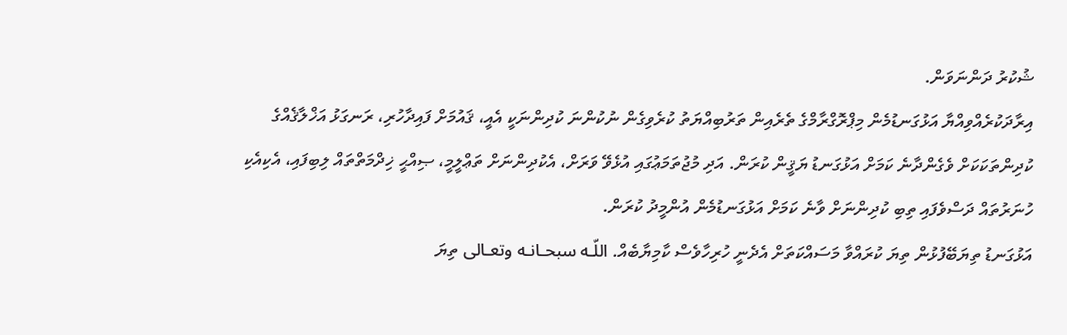ޝުކުރު ދަންނަވަން.
އިރާދަކުރެއްވިއްޔާ އަޅުގަނޑުމެން މިޕްރޮގްރާމްގެ ތެރެއިން ތަރުބިއްޔަތު ކުރެވިގެން ނުކުންނަ ކުދިންނަކީ އެއީ، ޤައުމަށް ފައިދާހުރި، ރަނގަޅު އަޚްލާޤެއްގެ ކުދިންތަކަކަށް ވެގެންދާނެ ކަމަށް އަޅުގަނޑު ޔަޤީން ކުރަން. އަދި މުޖުތަމަޢުގައި އުޅެވޭ ވަރަށް، އެކުދިންނަށް ތަޢްލީމީ، ޞިއްޙީ ޚިދްމަތްތައް ލިބިފައި، އެކިއެކި ހުނަރުތައް ދަސްވެފައި ތިބި ކުދިންނަށް ވާނެ ކަމަށް އަޅުގަނޑުމެން އުންމީދު ކުރަން.
އަޅުގަނޑު ތިޔަބޭފުޅުން ތިޔަ ކުރައްވާ މަސައްކަތަށް އެދެނީ ހުރިހާވެސް ކާމިޔާބެއް. اللّـه سبحـانـه وتعـالى ތިޔަ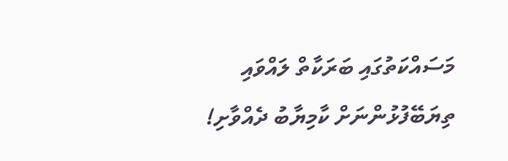މަސައްކަތުގައި ބަރަކާތް ލައްވައި ތިޔަބޭފުޅުންނަށް ކާމިޔާބު ދެއްވާށި!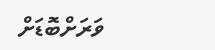ވަރަށްބޮޑަށް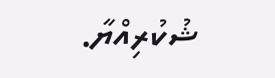ޝުކުރިއްޔާ.